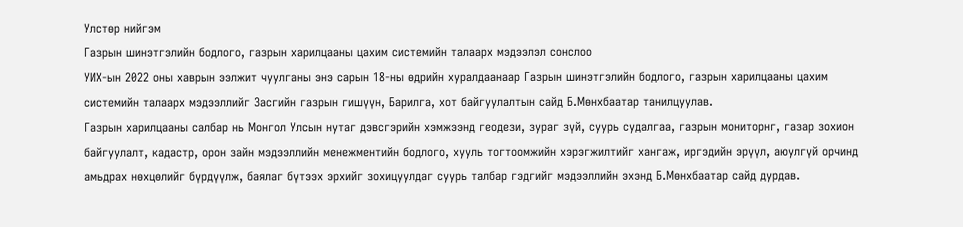Улстөр нийгэм
Газрын шинэтгэлийн бодлого, газрын харилцааны цахим системийн талаарх мэдээлэл сонслоо
УИХ-ын 2022 оны хаврын ээлжит чуулганы энэ сарын 18-ны өдрийн хуралдаанаар Газрын шинэтгэлийн бодлого, газрын харилцааны цахим системийн талаарх мэдээллийг Засгийн газрын гишүүн, Барилга, хот байгуулалтын сайд Б.Мөнхбаатар танилцуулав.
Газрын харилцааны салбар нь Монгол Улсын нутаг дэвсгэрийн хэмжээнд геодези, зураг зүй, суурь судалгаа, газрын мониторнг, газар зохион байгуулалт, кадастр, орон зайн мэдээллийн менежментийн бодлого, хууль тогтоомжийн хэрэгжилтийг хангаж, иргэдийн эрүүл, аюулгүй орчинд амьдрах нөхцөлийг бүрдүүлж, баялаг бүтээх эрхийг зохицуулдаг суурь талбар гэдгийг мэдээллийн эхэнд Б.Мөнхбаатар сайд дурдав.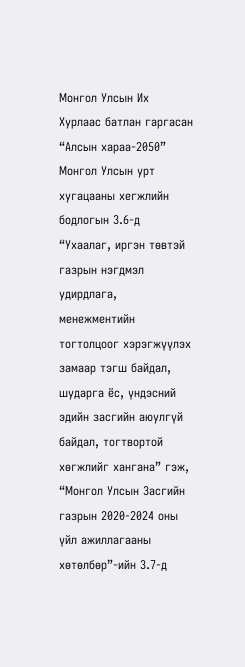Монгол Улсын Их Хурлаас батлан гаргасан “Алсын хараа-2050” Монгол Улсын урт хугацааны хегжлийн бодлогын 3.6-д “Ухаалаг, иргэн төвтэй газрын нэгдмэл удирдлага, менежментийн тогтолцоог хэрэгжүүлэх замаар тэгш байдал, шударга ёс, үндэсний эдийн засгийн аюулгүй байдал, тогтвортой хөгжлийг хангана” гэж, “Монгол Улсын Засгийн газрын 2020-2024 оны үйл ажиллагааны хөтөлбөр”-ийн 3.7-д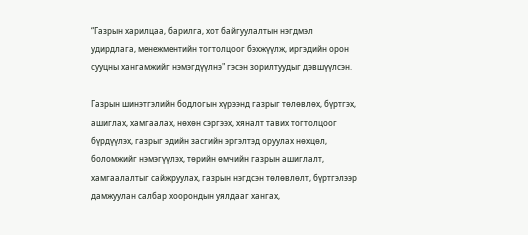“Газрын харилцаа, барилга, хот байгуулалтын нэгдмэл удирдлага, менежментийн тогтолцоог бэхжүүлж, иргэдийн орон сууцны хангамжийг нэмэгдүүлнэ" гэсэн зорилтуудыг дэвшүүлсэн.

Газрын шинэтгэлийн бодлогын хүрээнд газрыг төлөвлөх, бүртгэх, ашиглах, хамгаалах, нөхөн сэргээх, хяналт тавих тогтолцоог бүрдүүлэх, газрыг эдийн засгийн эргэлтэд оруулах нөхцөл, боломжийг нэмэгүүлэх, төрийн өмчийн газрын ашиглалт, хамгаалалтыг сайжруулах, газрын нэгдсэн төлөвлөлт, бүртгэлээр дамжyулан салбар хоорондын уялдааг хангах,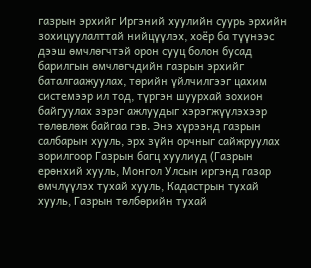газрын эрхийг Иргэний хуулийн суурь эрхийн зохицуулалттай нийцүүлэх, хоёр ба түүнээс дээш өмчлөгчтэй орон сууц болон бусад барилгын өмчлөгчдийн газрын эрхийг баталгаажyулах, төрийн үйлчилгээг цахим системээр ил тод, түргэн шуурхай зохион байгyулах зэрэг ажлуудыг хэрэгжүүлэхээр төлөвлөж байгаа гэв. Энэ хүрээнд газрын салбарын хууль, эрх зүйн орчныг сайжруулах зорилгоор Газрын багц хуулиуд (Газрын ерөнхий хууль, Монгол Улсын иргэнд газар өмчлүүлэх тухай хууль, Кадастрын тухай хууль, Газрын төлбөрийн тухай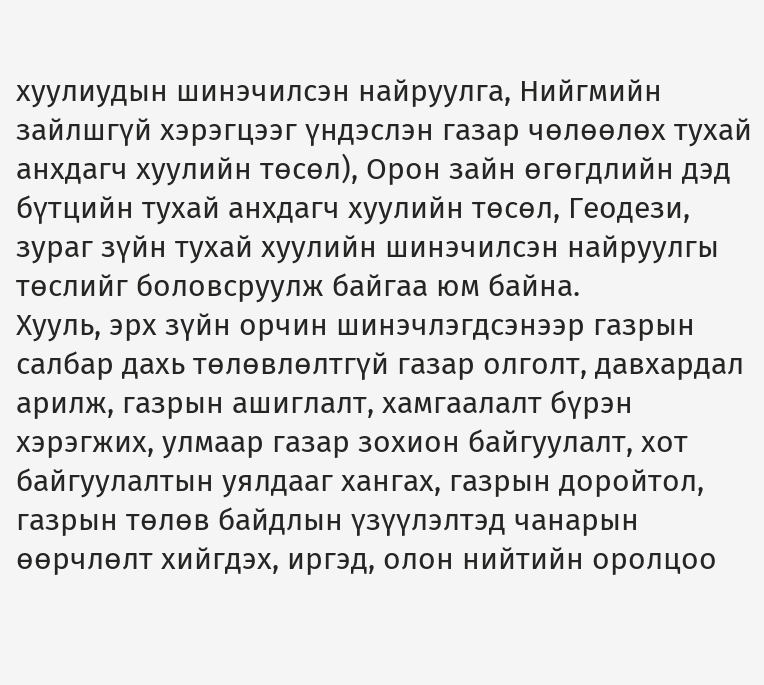хуулиудын шинэчилсэн найруулга, Нийгмийн зайлшгүй хэрэгцээг үндэслэн газар чөлөөлөх тухай анхдагч хуулийн төсөл), Орон зайн өгөгдлийн дэд бүтцийн тухай анхдагч хуулийн төсөл, Геодези, зураг зүйн тухай хуулийн шинэчилсэн найруулгы төслийг боловсруулж байгаа юм байна.
Хyyль, эрх зүйн орчин шинэчлэгдсэнээр газрын салбар дахь төлөвлөлтгүй газар олголт, давхардал арилж, газрын ашиглалт, хамгаалалт бүрэн хэрэгжих, улмаар газар зохион байгуулалт, хот байгуулалтын уялдааг хангах, газрын доройтол, газрын төлөв байдлын үзүүлэлтэд чанарын өөрчлөлт хийгдэх, иргэд, олон нийтийн оролцоо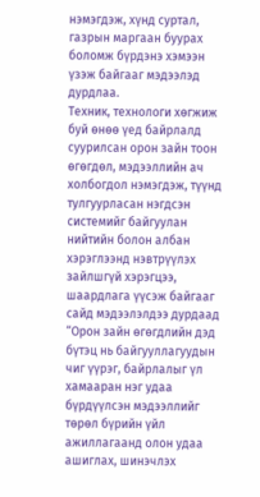нэмэгдэж, хүнд суртал, газрын маргаан буурах боломж бүрдэнэ хэмээн үзэж байгааг мэдээлэд дурдлаа.
Техник, технологи хөгжиж буй өнөө үед байрлалд суурилсан орон зайн тоон өгөгдөл, мэдээллийн ач холбогдол нэмэгдэж, түүнд тулгyурласан нэгдсэн системийг байгyулан нийтийн болон албан хэрэглээнд нэвтрүүлэх зайлшгүй хэрэгцээ, шаардлага үүсэж байгааг сайд мэдээлэлдээ дурдаад “Орон зайн өгөгдлийн дэд бүтэц нь байгyуллагyудын чиг үүрэг, байрлалыг үл хамааран нэг удаа бүрдүүлсэн мэдээллийг төрөл бүрийн үйл ажиллагаанд олон удаа ашиглах, шинэчлэх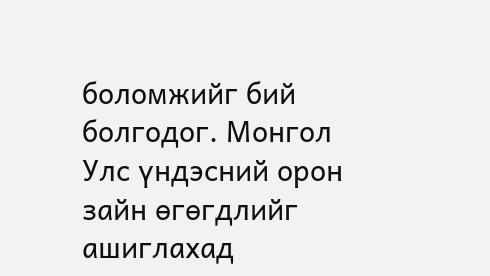боломжийг бий болгодог. Монгол Улс үндэсний орон зайн өгөгдлийг ашиглахад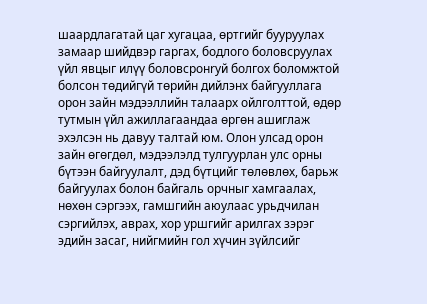шаардлагатай цаг хугацаа, өртгийг бууруулах замаар шийдвэр гаргах, бодлого боловсруулах үйл явцыг илүү боловсронryй болгох боломжтой болсон төдийгүй төрийн дийлэнх байгyуллага орон зайн мэдээллийн талаарх ойлголттой, өдөр тутмын үйл ажиллагаандаа өргөн ашиглаж эхэлсэн нь давуу талтай юм. Олон улсад орон зайн өгөгдөл, мэдээлэлд тулгyурлан улс орны бүтээн байryулалт, дэд бүтцийг төлөвлөх, барьж байгуулах болон байгаль орчныг хамгаалах, нөхөн сэргээх, гамшгийн аюулаас урьдчилан сэргийлэх, аврах, хор уршгийг арилгах зэрэг эдийн засаг, нийгмийн гол хүчин зүйлсийг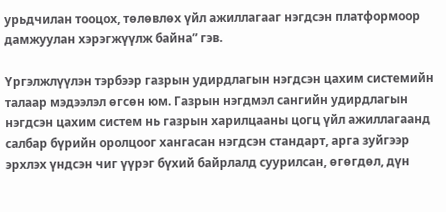урьдчилан тооцох, төлөвлөх үйл ажиллагааг нэгдсэн платформоор дамжyулан хэрэгжүүлж байна” гэв.

Үргэлжлүүлэн тэрбээр газрын удирдлагын нэгдсэн цахим системийн талаар мэдээлэл өгсөн юм. Газрын нэгдмэл сангийн удирдлагын нэгдсэн цахим систем нь газрын харилцааны цогц үйл ажиллагаанд салбар бүрийн оролцоог хангасан нэгдсэн стандарт, арга зуйгээр эрхлэх үндсэн чиг үүрэг бүхий байрлалд суурилсан, өгөгдөл, дүн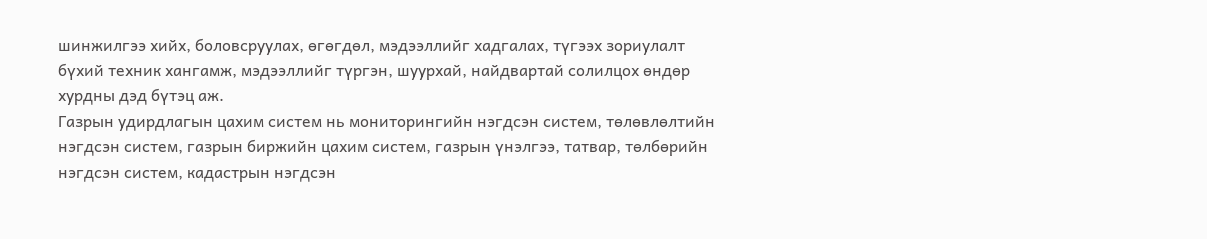шинжилгээ хийх, боловсруулах, өгөгдөл, мэдээллийг хадгалах, түгээх зориулалт бүхий техник хангамж, мэдээллийг түргэн, шуурхай, найдвартай солилцох өндөр хурдны дэд бүтэц аж.
Газрын удирдлагын цахим систем нь мониторингийн нэгдсэн систем, төлөвлөлтийн нэгдсэн систем, газрын биржийн цахим систем, газрын үнэлгээ, татвар, төлбөрийн нэгдсэн систем, кадастрын нэгдсэн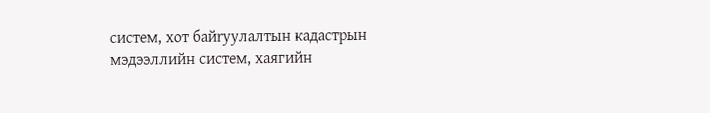систем, хот байryулалтын кадастрын мэдээллийн систем, хаягийн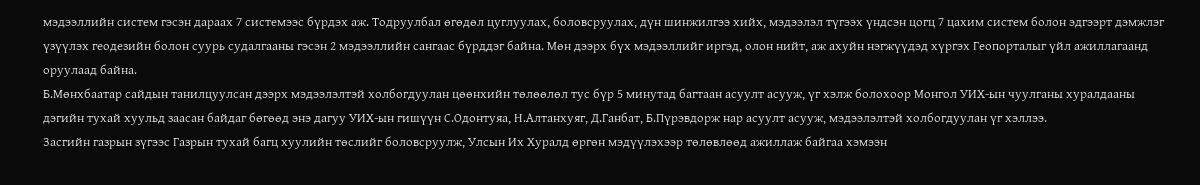мэдээллийн систем гэсэн дараах 7 системээс бүрдэх аж. Тодруулбал өгөдөл цуглуулах, боловсруулах, дүн шинжилгээ хийх, мэдээлэл түгээх үндсэн цогц 7 цахим систем болон эдгээрт дэмжлэг үзүүлэх геодезийн болон суурь судалгааны гэсэн 2 мэдээллийн сангаас бүрддэг байна. Мөн дээрх бүх мэдээллийг иргэд, олон нийт, аж ахуйн нэгжүүдэд хүргэх Геопорталыг үйл ажиллагаанд оруулаад байна.
Б.Мөнхбаатар сайдын танилцуулсан дээрх мэдээлэлтэй холбогдуулан цөөнхийн төлөөлөл тус бүр 5 минутад багтаан асуулт асууж, үг хэлж болохоор Монгол УИХ-ын чуулганы хуралдааны дэгийн тухай хуульд заасан байдаг бөгөөд энэ дагуу УИХ-ын гишүүн С.Одонтуяа, Н.Алтанхуяг, Д.Ганбат, Б.Пүрэвдорж нар асуулт асууж, мэдээлэлтэй холбогдуулан үг хэллээ.
Засгийн газрын зүгээс Газрын тухай багц хуулийн төслийг боловсруулж, Улсын Их Хуралд өргөн мэдүүлэхээр төлөвлөөд ажиллаж байгаа хэмээн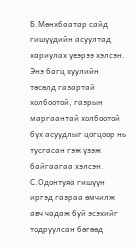Б.Мөнхбаатар сайд гишүүдийн асуултад хариулах үеэрээ хэлсэн. Энэ багц хуулийн төсөлд газартай холбоотой, газрын маргаантай холбоотой бүх асуудлыг цогцоор нь тусгасан гэж үзэж байгаагаа хэлсэн. С.Одонтуяа гишүүн иргэд газраа өмчилж авч чадаж буй эсэхийг тодруулсан бөгөөд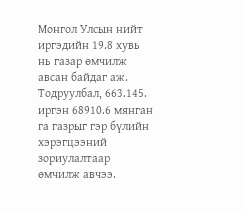Монгол Улсын нийт иргэдийн 19.8 хувь нь газар өмчилж авсан байдаг аж. Тодруулбал, 663.145. иргэн 68910.6 мянган га газрыг гэр бүлийн хэрэгцээний зориулалтаар өмчилж авчээ.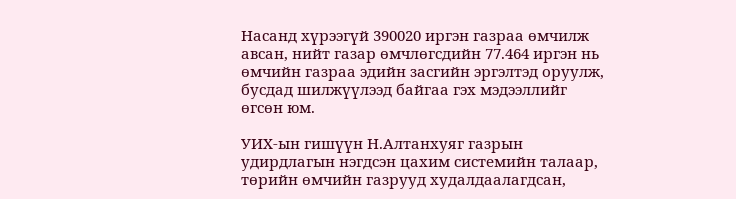Насанд хүрээгүй 390020 иргэн газраа өмчилж авсан, нийт газар өмчлөгсдийн 77.464 иргэн нь өмчийн газраа эдийн засгийн эргэлтэд оруулж, бусдад шилжүүлээд байгаа гэх мэдээллийг өгсөн юм.

УИХ-ын гишүүн Н.Алтанхуяг газрын удирдлагын нэгдсэн цахим системийн талаар, төрийн өмчийн газрууд худалдаалагдсан,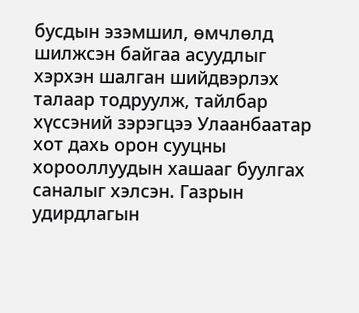бусдын эзэмшил, өмчлөлд шилжсэн байгаа асуудлыг хэрхэн шалган шийдвэрлэх талаар тодруулж, тайлбар хүссэний зэрэгцээ Улаанбаатар хот дахь орон сууцны хорооллуудын хашааг буулгах саналыг хэлсэн. Газрын удирдлагын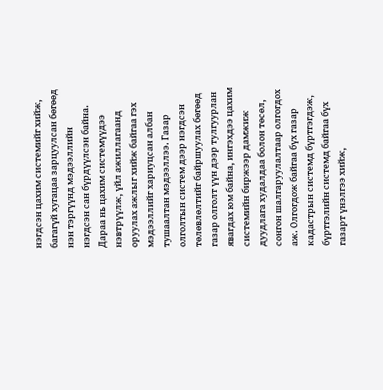нэгдсэн цахим системийг хийж, багагүй хугацаа зарцуулсан бөгөөд нэн тэргүүнд мэдээллийн нэгдсэн сан бүрдүүлсэн байна. Дараа нь цахим системүүдээ нэвтрүүлж, үйл ажиллагаанд оруулах ажлыг хийж байгаа гэх мэдээллийг хариуцсан албан тушаалтан мэдээллээ. Газар олголтын систем дээр нэгдсэн төлөвлөлтийг байршуулах бөгөөд газар олголт үүн дээр тулгуурлан явагдах юм байна, ингэхдээ цахим системийн биржээр дамжиж дуудлага худалдаа болон төсөл, сонгон шалгаруулалтаар олгогдох аж. Олгогдож байгаа бүх газар кадастрын системд бүртгэгдэж, бүртгэлийн системд байгаа бүх газарт үнэлгээ хийж,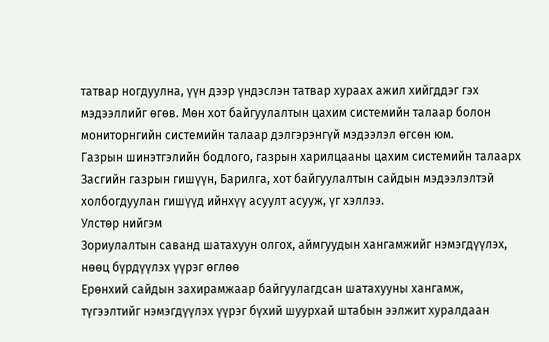татвар ногдуулна, үүн дээр үндэслэн татвар хураах ажил хийгддэг гэх мэдээллийг өгөв. Мөн хот байгуулалтын цахим системийн талаар болон мониторнгийн системийн талаар дэлгэрэнгүй мэдээлэл өгсөн юм.
Газрын шинэтгэлийн бодлого, газрын харилцааны цахим системийн талаарх Засгийн газрын гишүүн, Барилга, хот байгуулалтын сайдын мэдээлэлтэй холбогдуулан гишүүд ийнхүү асуулт асууж, үг хэллээ.
Улстөр нийгэм
Зориулалтын саванд шатахуун олгох, аймгуудын хангамжийг нэмэгдүүлэх, нөөц бүрдүүлэх үүрэг өглөө
Ерөнхий сайдын захирамжаар байгуулагдсан шатахууны хангамж, түгээлтийг нэмэгдүүлэх үүрэг бүхий шуурхай штабын ээлжит хуралдаан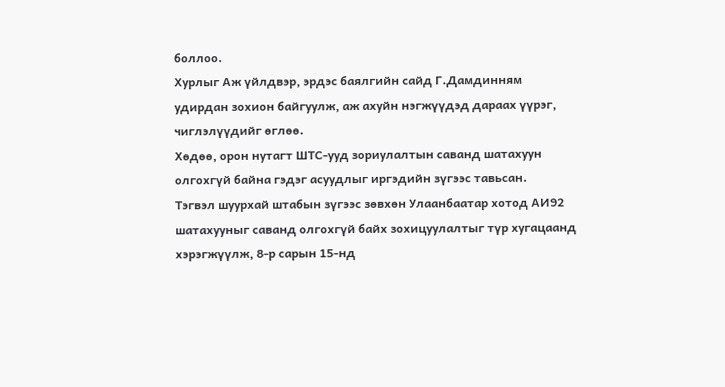боллоо.
Хурлыг Аж үйлдвэр, эрдэс баялгийн сайд Г.Дамдинням удирдан зохион байгуулж, аж ахуйн нэгжүүдэд дараах үүрэг, чиглэлүүдийг өглөө.
Хөдөө, орон нутагт ШТС-ууд зориулалтын саванд шатахуун олгохгүй байна гэдэг асуудлыг иргэдийн зүгээс тавьсан.
Тэгвэл шуурхай штабын зүгээс зөвхөн Улаанбаатар хотод АИ92 шатахууныг саванд олгохгүй байх зохицуулалтыг түр хугацаанд хэрэгжүүлж, 8-р сарын 15-нд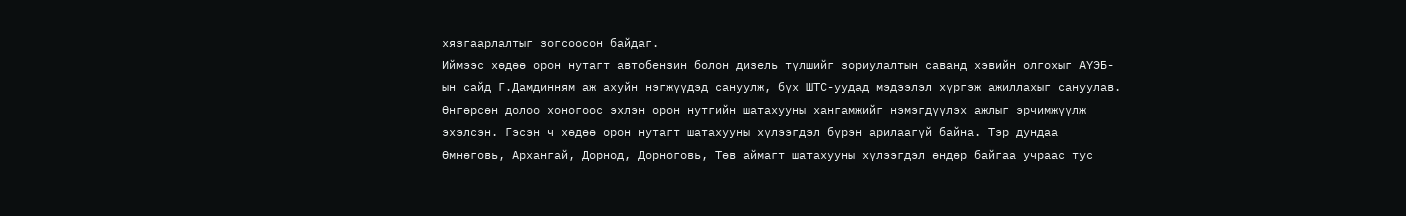хязгаарлалтыг зогсоосон байдаг.
Иймээс хөдөө орон нутагт автобензин болон дизель түлшийг зориулалтын саванд хэвийн олгохыг АҮЭБ-ын сайд Г.Дамдинням аж ахуйн нэгжүүдэд сануулж, бүх ШТС-уудад мэдээлэл хүргэж ажиллахыг сануулав.
Өнгөрсөн долоо хоногоос эхлэн орон нутгийн шатахууны хангамжийг нэмэгдүүлэх ажлыг эрчимжүүлж эхэлсэн. Гэсэн ч хөдөө орон нутагт шатахууны хүлээгдэл бүрэн арилаагүй байна. Тэр дундаа Өмнөговь, Архангай, Дорнод, Дорноговь, Төв аймагт шатахууны хүлээгдэл өндөр байгаа учраас тус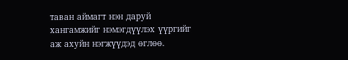таван аймагт нэн даруй хангамжийг нэмэгдүүлэх үүргийг аж ахуйн нэгжүүдэд өглөө.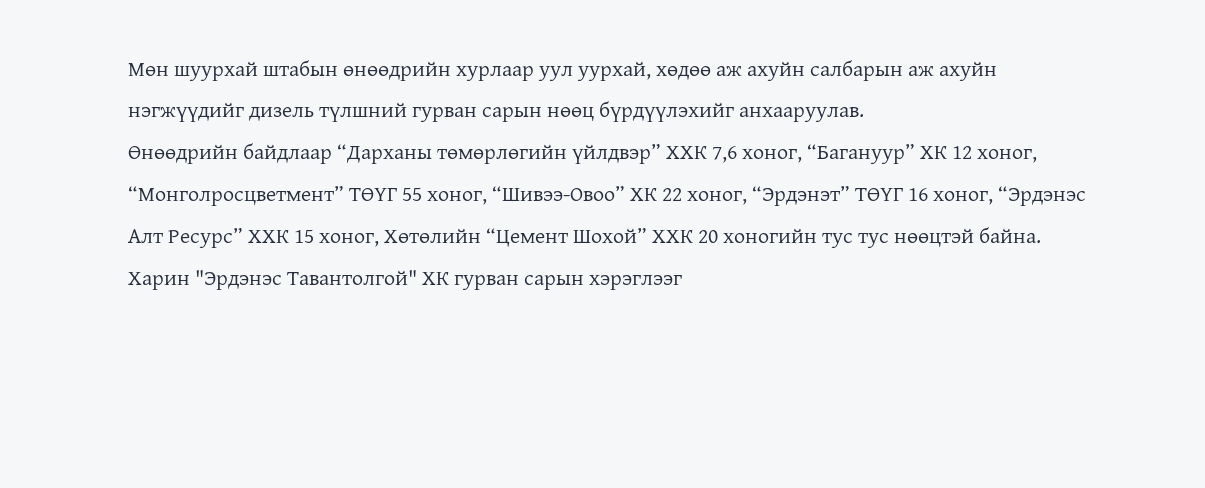Мөн шуурхай штабын өнөөдрийн хурлаар уул уурхай, хөдөө аж ахуйн салбарын аж ахуйн нэгжүүдийг дизель түлшний гурван сарын нөөц бүрдүүлэхийг анхааруулав.
Өнөөдрийн байдлаар “Дарханы төмөрлөгийн үйлдвэр” ХХК 7,6 хоног, “Багануур” ХК 12 хоног, “Монголросцветмент” ТӨҮГ 55 хоног, “Шивээ-Овоо” ХК 22 хоног, “Эрдэнэт” ТӨҮГ 16 хоног, “Эрдэнэс Алт Ресурс” ХХК 15 хоног, Хөтөлийн “Цемент Шохой” ХХК 20 хоногийн тус тус нөөцтэй байна.
Харин "Эрдэнэс Тавантолгой" ХК гурван сарын хэрэглээг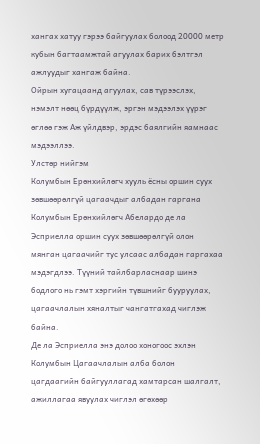хангах хатуу гэрээ байгуулах болоод 20000 метр кубын багтаамжтай агуулах барих бэлтгэл ажлуудыг хангаж байна.
Ойрын хугацаанд агуулах, сав түрээслэх, нэмэлт нөөц бүрдүүлж, эргэн мэдээлэх үүрэг өглөө гэж Аж үйлдвэр, эрдэс баялгийн яамнаас мэдээллээ.
Улстөр нийгэм
Колумбын Ерөнхийлөгч хууль ёсны оршин суух зөвшөөрөлгүй цагаачдыг албадан гаргана
Колумбын Ерөнхийлөгч Абелардо де ла Эсприелла оршин суух зөвшөөрөлгүй олон мянган цагаачийг тус улсаас албадан гаргахаа мэдэгдлээ. Түүний тайлбарласнаар шинэ бодлого нь гэмт хэргийн түвшнийг бууруулах, цагаачлалын хяналтыг чангатгахад чиглэж байна.
Де ла Эсприелла энэ долоо хоногоос эхлэн Колумбын Цагаачлалын алба болон цагдаагийн байгууллагад хамтарсан шалгалт, ажиллагаа явуулах чиглэл өгөхөөр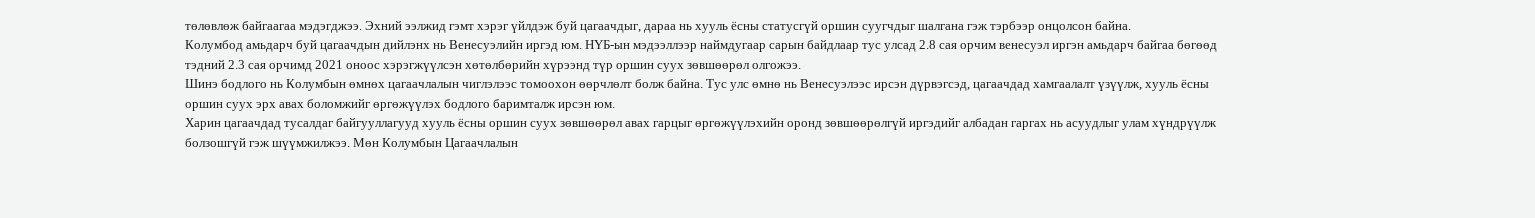төлөвлөж байгаагаа мэдэгджээ. Эхний ээлжид гэмт хэрэг үйлдэж буй цагаачдыг, дараа нь хууль ёсны статусгүй оршин суугчдыг шалгана гэж тэрбээр онцолсон байна.
Колумбод амьдарч буй цагаачдын дийлэнх нь Венесуэлийн иргэд юм. НҮБ-ын мэдээллээр наймдугаар сарын байдлаар тус улсад 2.8 сая орчим венесуэл иргэн амьдарч байгаа бөгөөд тэдний 2.3 сая орчимд 2021 оноос хэрэгжүүлсэн хөтөлбөрийн хүрээнд түр оршин суух зөвшөөрөл олгожээ.
Шинэ бодлого нь Колумбын өмнөх цагаачлалын чиглэлээс томоохон өөрчлөлт болж байна. Тус улс өмнө нь Венесуэлээс ирсэн дүрвэгсэд, цагаачдад хамгаалалт үзүүлж, хууль ёсны оршин суух эрх авах боломжийг өргөжүүлэх бодлого баримталж ирсэн юм.
Харин цагаачдад тусалдаг байгууллагууд хууль ёсны оршин суух зөвшөөрөл авах гарцыг өргөжүүлэхийн оронд зөвшөөрөлгүй иргэдийг албадан гаргах нь асуудлыг улам хүндрүүлж болзошгүй гэж шүүмжилжээ. Мөн Колумбын Цагаачлалын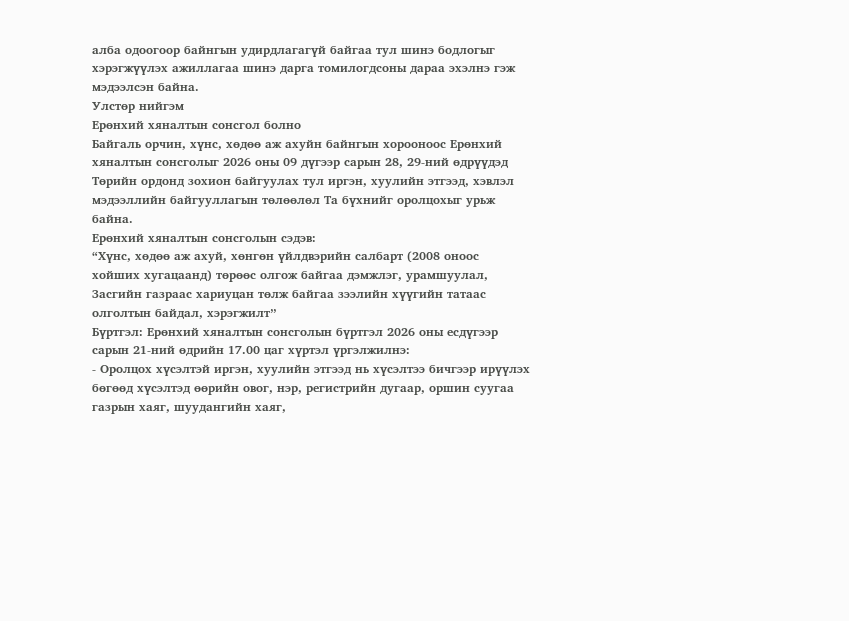алба одоогоор байнгын удирдлагагүй байгаа тул шинэ бодлогыг хэрэгжүүлэх ажиллагаа шинэ дарга томилогдсоны дараа эхэлнэ гэж мэдээлсэн байна.
Улстөр нийгэм
Ерөнхий хяналтын сонсгол болно
Байгаль орчин, хүнс, хөдөө аж ахуйн байнгын хорооноос Ерөнхий хяналтын сонсголыг 2026 оны 09 дүгээр сарын 28, 29-ний өдрүүдэд Төрийн ордонд зохион байгуулах тул иргэн, хуулийн этгээд, хэвлэл мэдээллийн байгууллагын төлөөлөл Та бүхнийг оролцохыг урьж байна.
Ерөнхий хяналтын сонсголын сэдэв:
“Хүнс, хөдөө аж ахуй, хөнгөн үйлдвэрийн салбарт (2008 оноос хойших хугацаанд) төрөөс олгож байгаа дэмжлэг, урамшуулал, Засгийн газраас хариуцан төлж байгаа зээлийн хүүгийн татаас олголтын байдал, хэрэгжилт’’
Бүртгэл: Ерөнхий хяналтын сонсголын бүртгэл 2026 оны есдүгээр сарын 21-ний өдрийн 17.00 цаг хүртэл үргэлжилнэ:
- Оролцох хүсэлтэй иргэн, хуулийн этгээд нь хүсэлтээ бичгээр ирүүлэх бөгөөд хүсэлтэд өөрийн овог, нэр, регистрийн дугаар, оршин суугаа газрын хаяг, шуудангийн хаяг,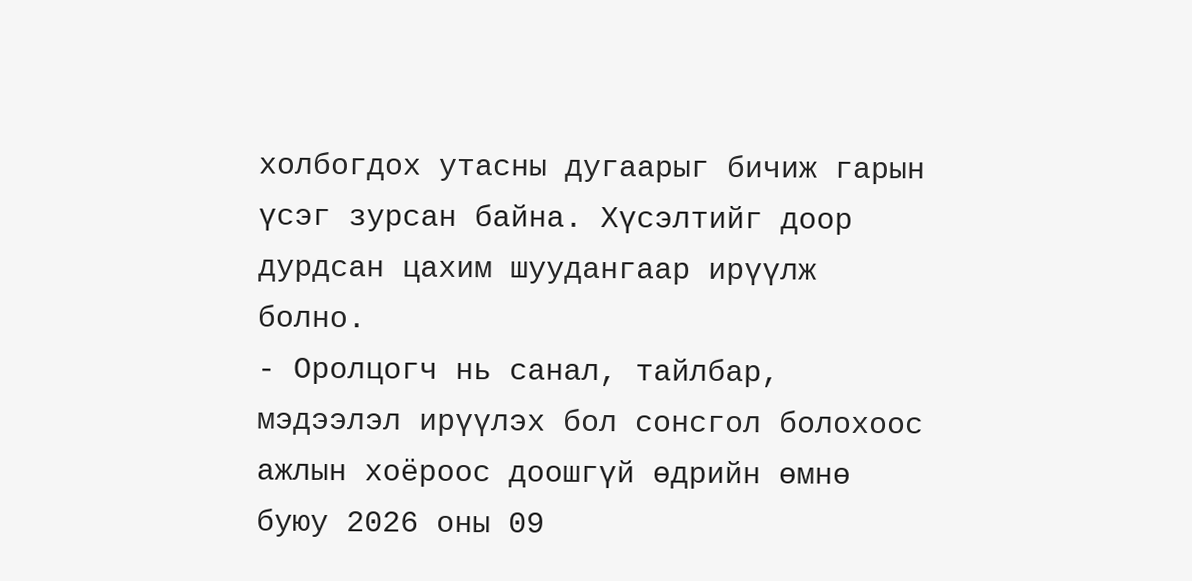холбогдох утасны дугаарыг бичиж гарын үсэг зурсан байна. Хүсэлтийг доор дурдсан цахим шуудангаар ирүүлж болно.
- Оролцогч нь санал, тайлбар, мэдээлэл ирүүлэх бол сонсгол болохоос ажлын хоёроос доошгүй өдрийн өмнө буюу 2026 оны 09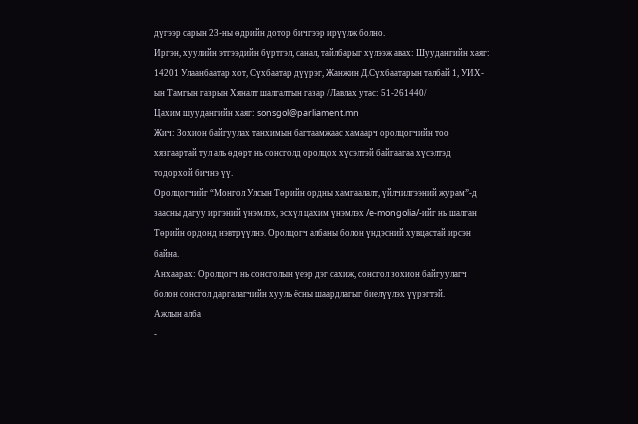дүгээр сарын 23-ны өдрийн дотор бичгээр ирүүлж болно.
Иргэн, хуулийн этгээдийн бүртгэл, санал, тайлбарыг хүлээж авах: Шуудангийн хаяг: 14201 Улаанбаатар хот, Сүхбаатар дүүрэг, Жанжин Д.Сүхбаатарын талбай 1, УИХ-ын Тамгын газрын Хяналт шалгалтын газар /Лавлах утас: 51-261440/
Цахим шуудангийн хаяг: sonsgol@parliament.mn
Жич: Зохион байгуулах танхимын багтаамжаас хамаарч оролцогчийн тоо хязгаартай тул аль өдөрт нь сонсголд оролцох хүсэлтэй байгаагаа хүсэлтэд тодорхой бичнэ үү.
Оролцогчийг “Монгол Улсын Төрийн ордны хамгаалалт, үйлчилгээний журам”-д заасны дагуу иргэний үнэмлэх, эсхүл цахим үнэмлэх /e-mongolia/-ийг нь шалган Төрийн ордонд нэвтрүүлнэ. Оролцогч албаны болон үндэсний хувцастай ирсэн байна.
Анхаарах: Оролцогч нь сонсголын үеэр дэг сахиж, сонсгол зохион байгуулагч болон сонсгол даргалагчийн хууль ёсны шаардлагыг биелүүлэх үүрэгтэй.
Ажлын алба
-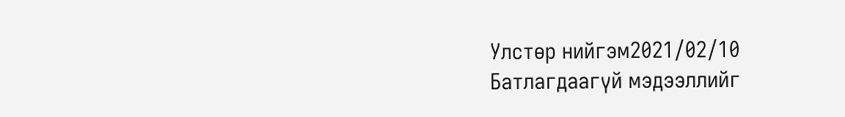Улстөр нийгэм2021/02/10
Батлагдаагүй мэдээллийг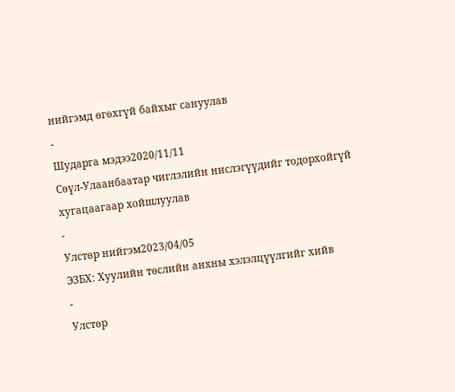нийгэмд өгөхгүй байхыг сануулав
-
Шударга мэдээ2020/11/11
Сөүл-Улаанбаатар чиглэлийн нислэгүүдийг тодорхойгүй хугацаагаар хойшлуулав
-
Улстөр нийгэм2023/04/05
ЭЗБХ: Хуулийн төслийн анхны хэлэлцүүлгийг хийв
-
Улстөр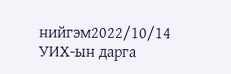нийгэм2022/10/14
УИХ-ын дарга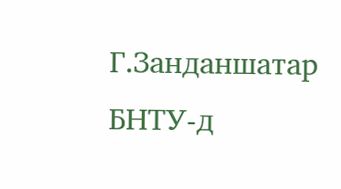Г.Занданшатар БНТУ-д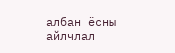албан ёсны айлчлал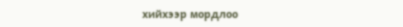хийхээр мордлоо